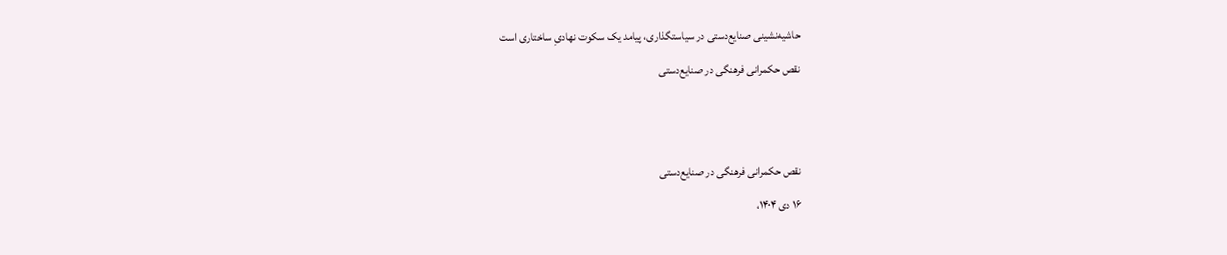حاشیه‌نشینی صنایع‌دستی در سیاستگذاری، پیامد یک سکوت نهادیِ ساختاری است

نقص حکمرانی فرهنگی در صنایع‌دستی





نقص حکمرانی فرهنگی در صنایع‌دستی

۱۶ دی ۱۴۰۴،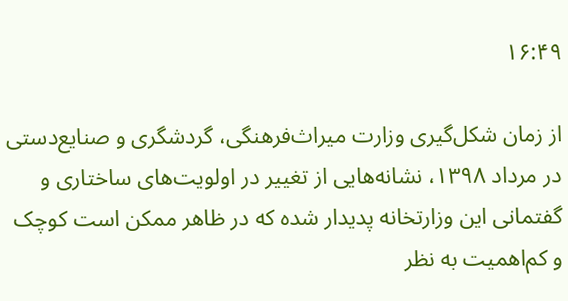۱۶:۴۹

از زمان شکل‌گیری وزارت میراث‌فرهنگی، گردشگری و صنایع‌دستی در مرداد ۱۳۹۸، نشانه‌هایی از تغییر در اولویت‌های ساختاری و گفتمانی این وزارتخانه پدیدار شده که در ظاهر ممکن است کوچک و کم‌اهمیت به نظر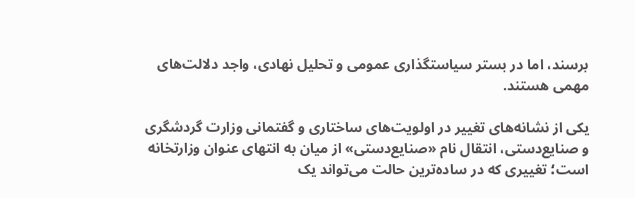برسند، اما در بستر سیاستگذاری عمومی و تحلیل نهادی، واجد دلالت‌های مهمی هستند.

یکی از نشانه‌های تغییر در اولویت‌های ساختاری و گفتمانی وزارت گردشگری و صنایع‌دستی، انتقال نام «صنایع‌دستی» از میان به انتهای عنوان وزارتخانه است؛ تغییری که در ساده‌ترین حالت می‌تواند یک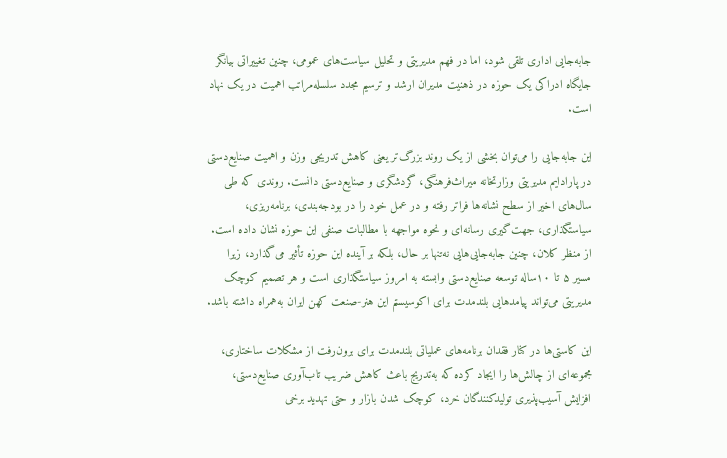جابه‌جایی اداری تلقی شود، اما در فهم مدیریتی و تحلیل سیاست‌های عمومی، چنین تغییراتی بیانگر جایگاه ادراکی یک حوزه در ذهنیت مدیران ارشد و ترسیم مجدد سلسله‌مراتب اهمیت در یک نهاد است.

این جابه‌جایی را می‌توان بخشی از یک روند بزرگ‌تر یعنی کاهش تدریجی وزن و اهمیت صنایع‌دستی در پارادایم مدیریتی وزارتخانه میراث‌فرهنگی، گردشگری و صنایع‌دستی دانست. روندی که طی سال‌های اخیر از سطح نشانه‌ها فراتر رفته و در عمل خود را در بودجه‌بندی، برنامه‌ریزی، سیاستگذاری، جهت‌گیری رسانه‌ای و نحوه مواجهه با مطالبات صنفی این حوزه نشان داده است. از منظر کلان، چنین جابه‌جایی‌هایی نه‌تنها بر حال، بلکه بر آینده این حوزه تأثیر می‌گذارد، زیرا مسیر ۵ تا ۱۰ساله توسعه صنایع‌دستی وابسته به امروز سیاستگذاری است و هر تصمیم کوچک مدیریتی می‌تواند پیامدهایی بلندمدت برای اکوسیستم این هنر-صنعت کهن ایران به‌همراه داشته باشد.

این کاستی‌ها در کنار فقدان برنامه‌های عملیاتی بلندمدت برای برون‌رفت از مشکلات ساختاری، مجموعه‌ای از چالش‌ها را ایجاد کرده که به‌تدریج باعث کاهش ضریب تاب‌آوری صنایع‌دستی، افزایش آسیب‌پذیری تولیدکنندگان خرد، کوچک شدن بازار و حتی تهدید برخی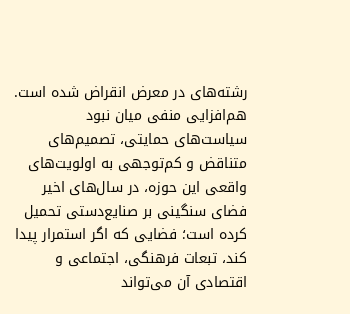رشته‌های در معرض انقراض شده است. هم‌افزایی منفی میان نبود سیاست‌های حمایتی، تصمیم‌های متناقض و کم‌توجهی به اولویت‌های واقعی این حوزه، در سال‌های اخیر فضای سنگینی بر صنایع‌دستی تحمیل کرده است؛ فضایی که اگر استمرار پیدا کند، تبعات فرهنگی، اجتماعی و اقتصادی آن می‌تواند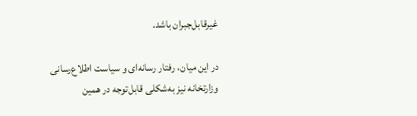غیرقابل‌جبران باشد.

در این میان، رفتار رسانه‌ای و سیاست اطلاع‌رسانی وزارتخانه نیز به‌شکلی قابل‌توجه در همین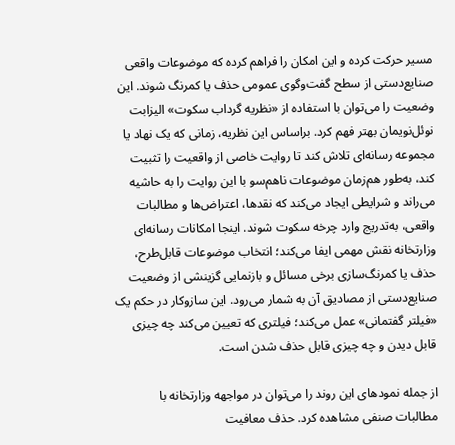مسیر حرکت کرده و این امکان را فراهم کرده که موضوعات واقعی صنایع‌دستی از سطح گفت‌وگوی عمومی حذف یا کمرنگ شوند. این وضعیت را می‌توان با استفاده از «نظریه گرداب سکوت» الیزابت نوئل‌نویمان بهتر فهم کرد. براساس این نظریه، زمانی که یک نهاد یا مجموعه رسانه‌ای تلاش کند تا روایت خاصی از واقعیت را تثبیت کند، به‌طور هم‌زمان موضوعات ناهم‌سو با این روایت را به حاشیه می‌راند و شرایطی ایجاد می‌کند که نقدها، اعتراض‌ها و مطالبات واقعی، به‌تدریج وارد چرخه سکوت شوند. اینجا امکانات رسانه‌ای وزارتخانه نقش مهمی ایفا می‌کند؛ انتخاب موضوعات قابل‌طرح، حذف یا کمرنگ‌سازی برخی مسائل و بازنمایی گزینشی از وضعیت صنایع‌دستی از مصادیق آن به شمار می‌رود. این سازوکار در حکم یک «فیلتر گفتمانی» عمل می‌کند؛ فیلترى که تعیین می‌کند چه چیزی قابل دیدن و چه چیزی قابل حذف شدن است.

از جمله نمودهای این روند را می‌توان در مواجهه وزارتخانه با مطالبات صنفی مشاهده کرد. حذف معافیت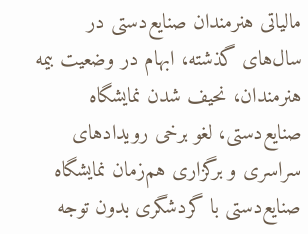مالیاتی هنرمندان صنایع‌دستی در سال‌های گذشته، ابهام در وضعیت بیمه هنرمندان، نحیف شدن نمایشگاه صنایع‌دستی، لغو برخی رویدادهای سراسری و برگزاری هم‌زمان نمایشگاه صنایع‌دستی با گردشگری بدون توجه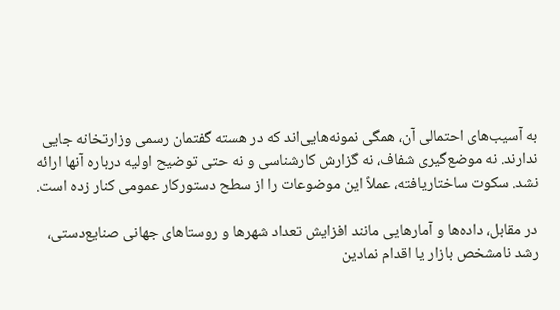به آسیب‌های احتمالی آن، همگی نمونه‌هایی‌اند که در هسته گفتمان رسمی وزارتخانه جایی ندارند. نه موضع‌گیری شفاف، نه گزارش کارشناسی و نه حتی توضیح اولیه درباره آنها ارائه نشد. سکوت ساختاریافته، عملاً این موضوعات را از سطح دستورکار عمومی کنار زده است.

در مقابل، داده‌ها و آمارهایی مانند افزایش تعداد شهرها و روستاهای جهانی صنایع‌دستی، رشد نامشخص بازار یا اقدام نمادین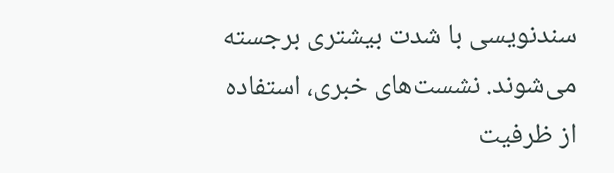سندنویسی با شدت بیشتری برجسته می‌شوند. نشست‌های خبری، استفاده از ظرفیت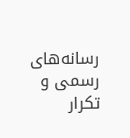رسانه‌های رسمی و تکرار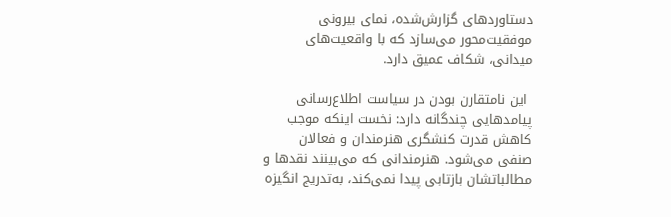دستاوردهای گزارش‌شده، نمای بیرونی موفقیت‌محور می‌سازد که با واقعیت‌های میدانی، شکاف عمیق دارد.

 این نامتقارن بودن در سیاست اطلاع‌رسانی پیامدهایی چندگانه دارد: نخست اینکه موجب کاهش قدرت کنشگری هنرمندان و فعالان صنفی می‌شود. هنرمندانی که می‌بینند نقدها و مطالباتشان بازتابی پیدا نمی‌کند، به‌تدریج انگیزه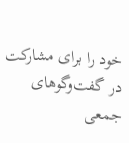خود را برای مشارکت در گفت‌وگوهای جمعی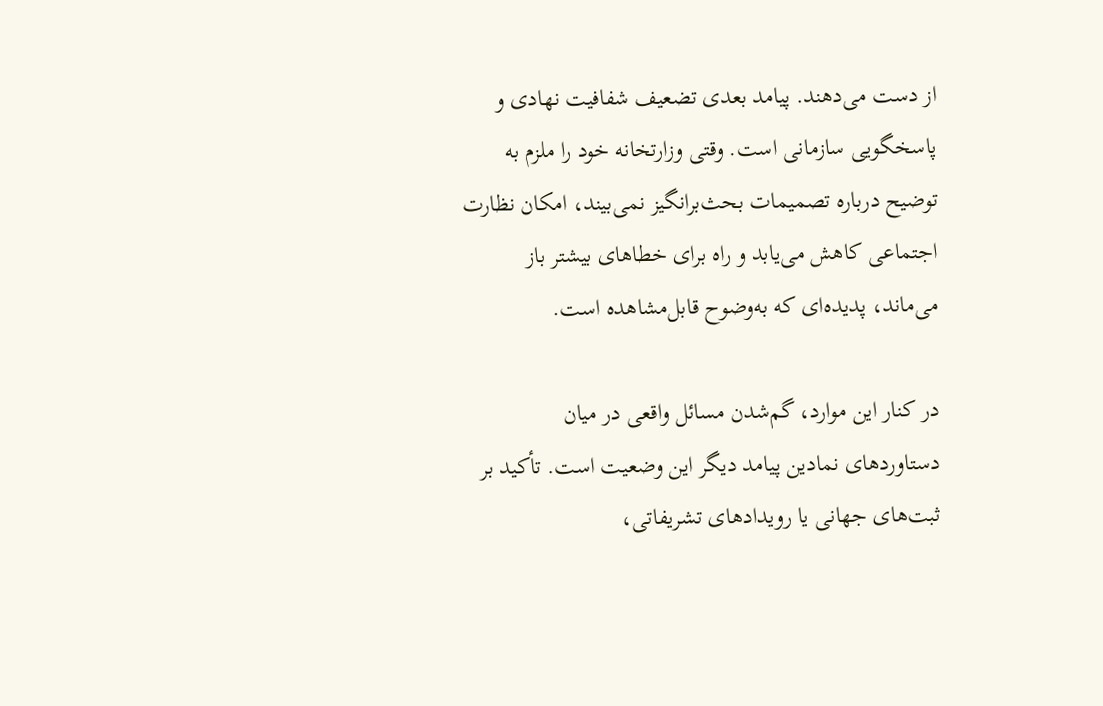از دست می‌دهند. پیامد بعدی تضعیف شفافیت نهادی و پاسخگویی سازمانی است. وقتی وزارتخانه خود را ملزم به توضیح درباره تصمیمات بحث‌برانگیز نمی‌بیند، امکان نظارت اجتماعی کاهش می‌یابد و راه برای خطاهای بیشتر باز می‌ماند، پدیده‌ای که به‌وضوح قابل‌مشاهده است.

در کنار این موارد، گم‌شدن مسائل واقعی در میان دستاوردهای نمادین پیامد دیگر این وضعیت است. تأکید بر ثبت‌های جهانی یا رویدادهای تشریفاتی،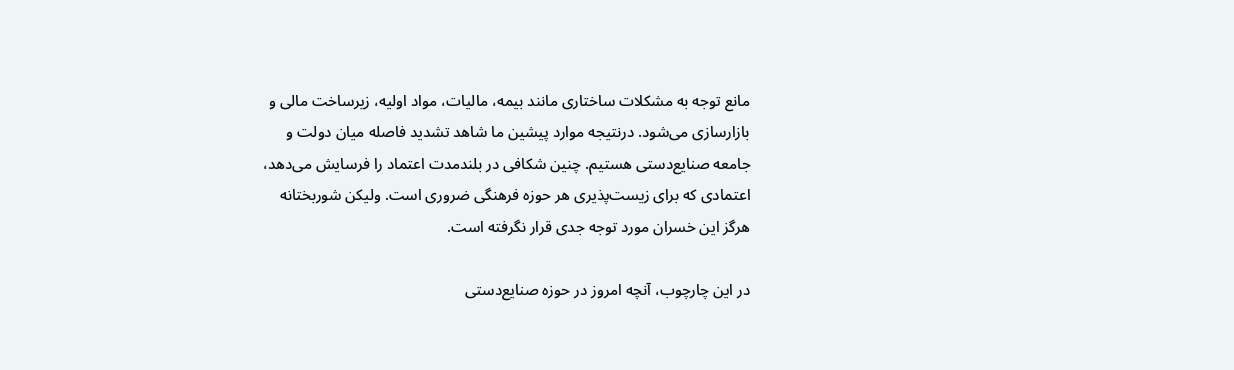مانع توجه به مشکلات ساختاری مانند بیمه، مالیات، مواد اولیه، زیرساخت مالی و بازارسازی می‌شود. درنتیجه موارد پیشین ما شاهد تشدید فاصله میان دولت و جامعه صنایع‌دستی هستیم. چنین شکافی در بلندمدت اعتماد را فرسایش می‌دهد، اعتمادى که برای زیست‌پذیری هر حوزه فرهنگی ضروری است. ولیکن شوربختانه هرگز این خسران مورد توجه جدی قرار نگرفته است.

در این چارچوب، آنچه امروز در حوزه صنایع‌دستی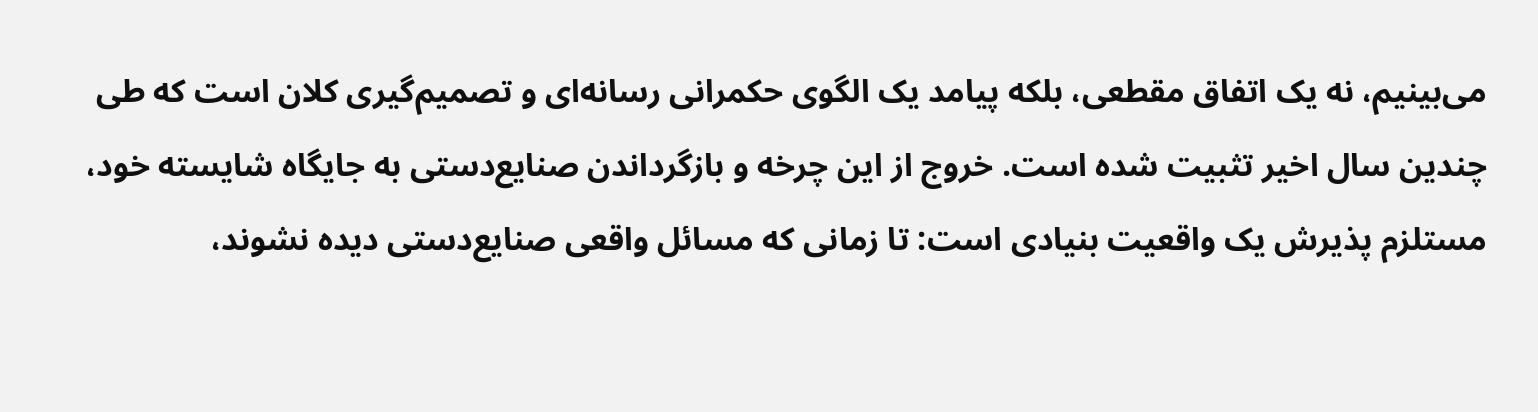می‌بینیم، نه یک اتفاق مقطعی، بلکه پیامد یک الگوی حکمرانی رسانه‌ای و تصمیم‌گیری کلان است که طی چندین سال اخیر تثبیت شده است. خروج از این چرخه و بازگرداندن صنایع‌دستی به جایگاه شایسته خود، مستلزم پذیرش یک واقعیت بنیادی است: تا زمانی که مسائل واقعی صنایع‌دستی دیده نشوند،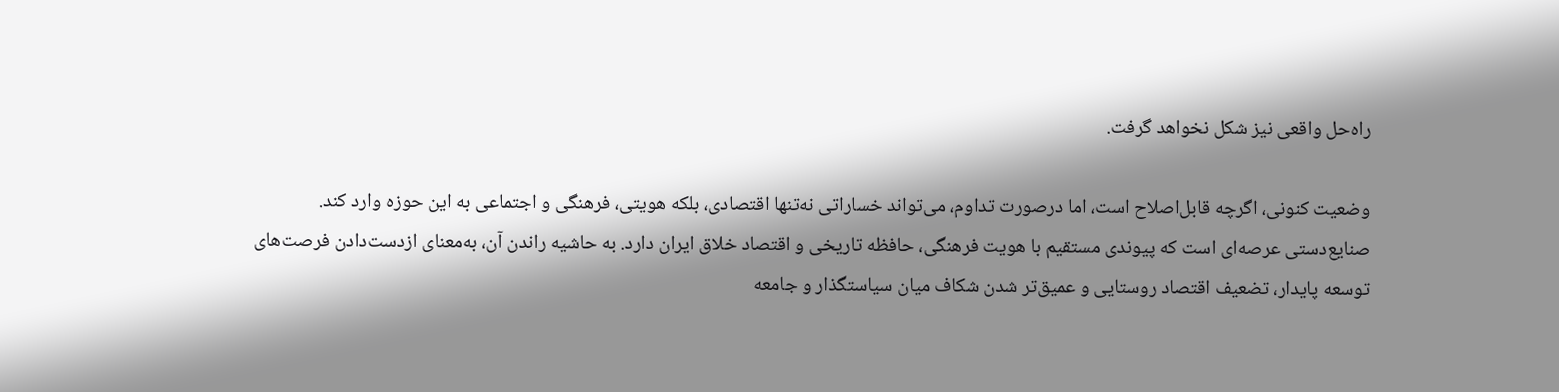راه‌حل واقعی نیز شکل نخواهد گرفت.

وضعیت کنونی، اگرچه قابل‌اصلاح است، اما درصورت تداوم، می‌تواند خساراتی نه‌تنها اقتصادی، بلکه هویتی، فرهنگی و اجتماعی به این حوزه وارد کند. صنایع‌دستی عرصه‌ای است که پیوندی مستقیم با هویت فرهنگی، حافظه تاریخی و اقتصاد خلاق ایران دارد. به حاشیه‌ راندن آن، به‌معنای ازدست‌دادن فرصت‌های توسعه پایدار، تضعیف اقتصاد روستایی و عمیق‌تر شدن شکاف میان سیاستگذار و جامعه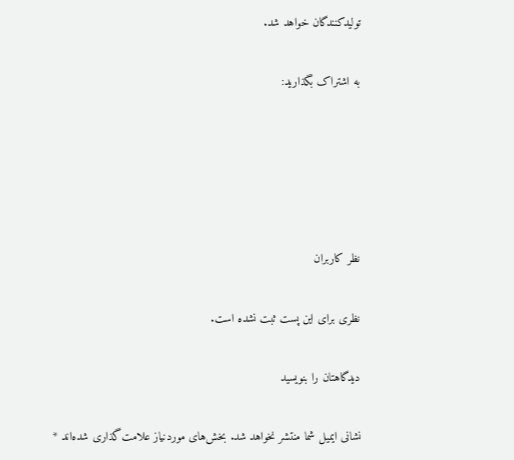تولیدکنندگان خواهد شد.

به اشتراک بگذارید:





نظر کاربران

نظری برای این پست ثبت نشده است.

دیدگاهتان را بنویسید

نشانی ایمیل شما منتشر نخواهد شد. بخش‌های موردنیاز علامت‌گذاری شده‌اند *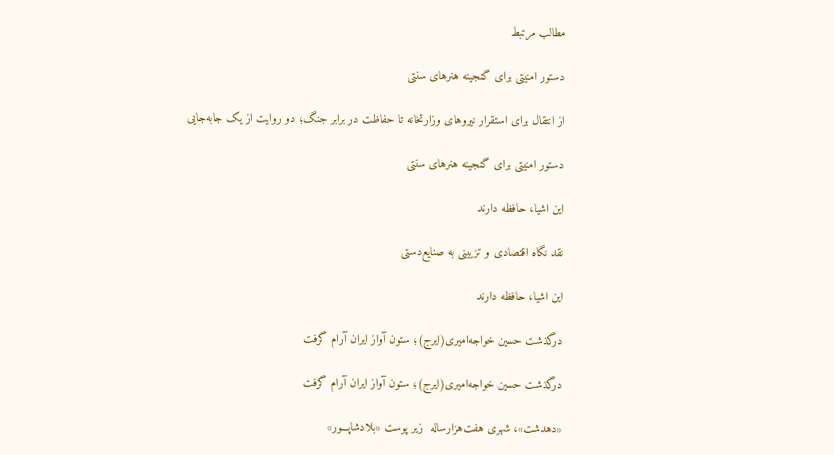مطالب مرتبط

دستور امنیتی برای گنجینه هنرهای سنتی

از انتقال برای استقرار نیروهای وزارتخانه تا حفاظت در برابر جنگ؛ دو روایت از یک جابه‌جایی

دستور امنیتی برای گنجینه هنرهای سنتی

این اشیا، حافظه دارند

نقد نگاه اقتصادی و تزیینی به صنایع‌دستی

این اشیا، حافظه دارند

درگذشت حسین خواجه‌امیری(ایرج)؛ ستون آواز ایران آرام گرفت

درگذشت حسین خواجه‌امیری(ایرج)؛ ستون آواز ایران آرام گرفت

«دهدشت»، شهری هفت‌هزارساله  زیر پوست «بلادشاپـــور»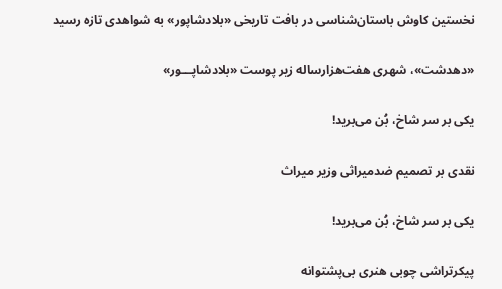نخستین کاوش باستان‌شناسی در بافت تاریخی «بلادشاپور» به شواهدی تازه رسید

«دهدشت»، شهری هفت‌هزارساله زیر پوست «بلادشاپـــور»

یکی بر سر شاخ، بُن می‌برید!

نقدی بر تصمیم ضدمیراثی وزیر میراث

یکی بر سر شاخ، بُن می‌برید!

پیکرتراشی چوبی هنری بی‌پشتوانه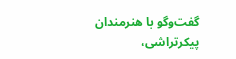گفت‌وگو با هنرمندان پیکرتراشی،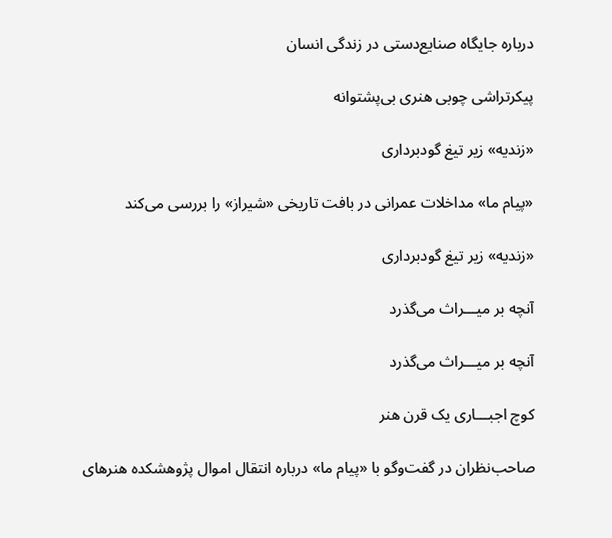درباره جایگاه صنایع‌دستی در زندگی انسان

پیکرتراشی چوبی هنری بی‌پشتوانه

«زندیه» زیر تیغ گودبرداری

«پیام ما» مداخلات عمرانی در بافت تاریخی «شیراز» را بررسی می‌کند

«زندیه» زیر تیغ گودبرداری

آنچه بر میـــراث می‌گذرد

آنچه بر میـــراث می‌گذرد

کوچ اجبـــاری یک قرن هنر

صاحب‌نظران در گفت‌وگو با «پیام ما» درباره انتقال اموال پژوهشکده هنرهای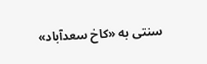سنتی به «کاخ سعدآباد»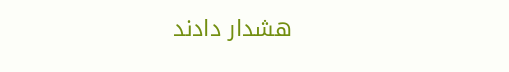هشدار دادند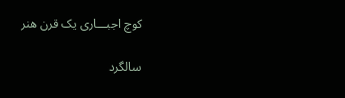کوچ اجبـــاری یک قرن هنر

سالگرد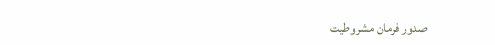صدور فرمان مشروطیت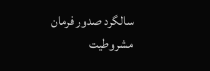سالگرد صدور فرمان مشروطیت